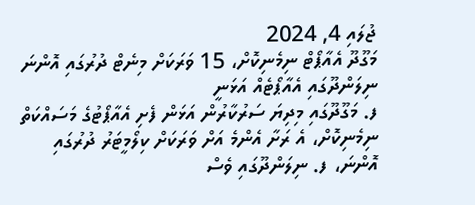ޖުލައި 4, 2024
މަގޫދޫ އެއާޕޯޓް ނިމެނިކޮށް، 15 ވަރަކަށް މިނެޓް ދުރުގައި އޮންނަ ނިލަންދޫގައި އެއާޕޯޓެއް އަޅަނީ
ފ. މަގޫދޫގައި މިދިޔަ ސަރުކާރުން އަޅަން ފެށި އެއާޕޯޓުގެ މަސައްކަތް ނިމެނިކޮށް، އެ ރަށާ އެންމެ އަށް ވަރަކަށް ކިލޯމީޓަރު ދުރުގައި އޮންނަ، ފ. ނިލަންދޫގައި ވެސް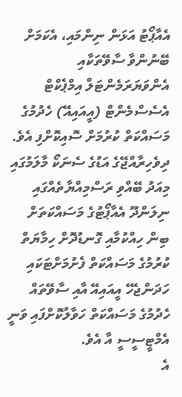އެއާޕޯޓު އަޅަން ނިންމައި، އެކަމަށް ބޭނުންވާ ސާވޭތަކާއި އެންވަޔަރަމެންޓަލް އިމްޕެކްޓް އެސެސްމެންޓް (އީއައިއޭ) ހެދުމުގެ މަސައްކަތް ކުރުމަށް ސޮއިކޮށްފި އެވެ.
ދިވެހިރާއްޖޭގެ އަޑުގެ ސެނަކޯ މާލަމުގައި މިއަދު ބޭއްވި ރަސްމިއްޔާތެއްގައި ނިލަންދޫ އެއާޕޯޓުގެ މަސައްކަތަށް ބިން ހިއްކުމާއި ގޮނޑުދޮށް ހިމާޔަތް ކުރުމުގެ މަސައްކަތް ފެށުމަށްޓަކައި ހަދަންޖެހޭ އީއައިއޭ އާއި ސާވޭތައް ހެދުމުގެ މަސައްކަތް ހަވާލުކޮށްފައި ވަނީ އެމްޓީސީސީ އާ އެވެ.
އެ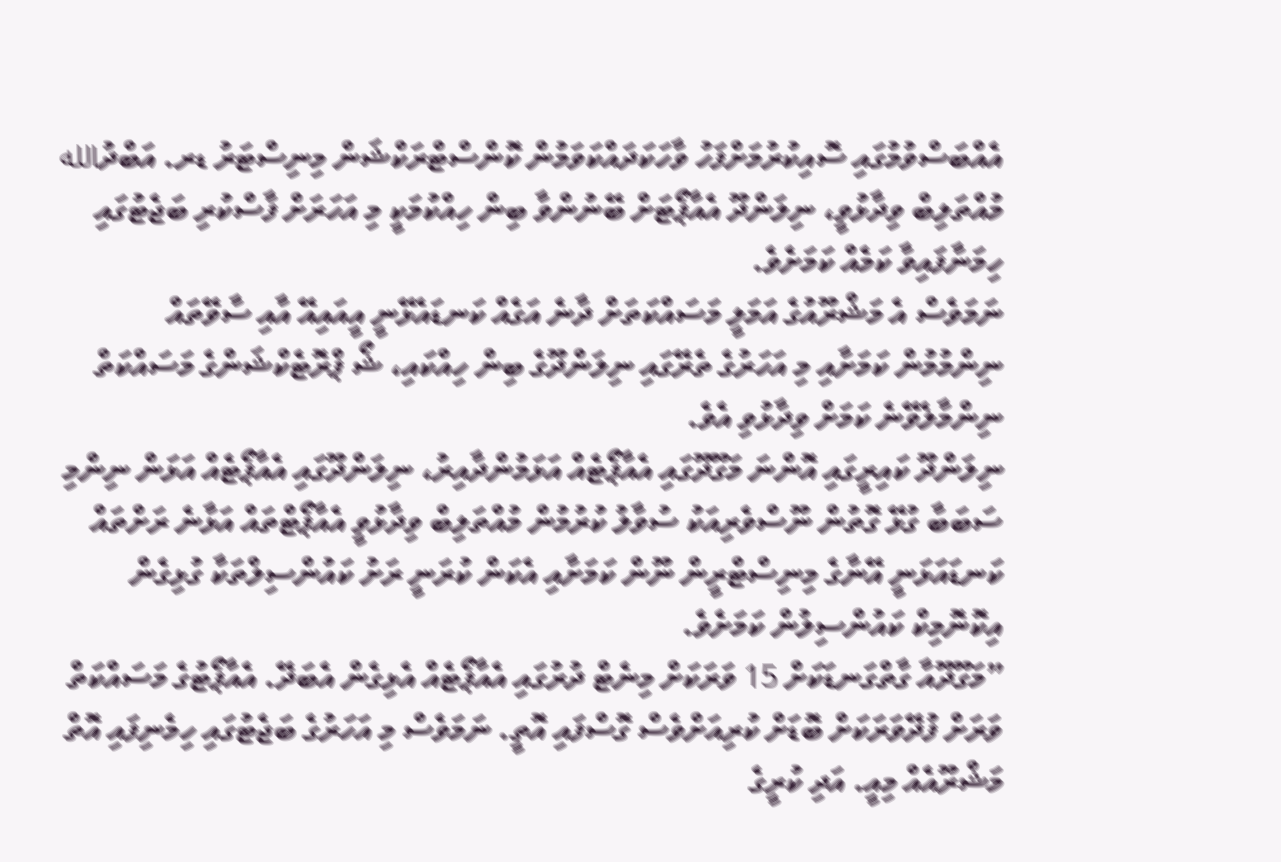އެއްބަސްވުމުގައި ސޮއިކުރުމަށްފަހު ވާހަކަދައްކަވަމުން ކޮންސްޓްރަކްޝަން މިނިސްޓަރު ޑރ. އަބްދުالله މުއްތަލިބް ވިދާޅުވީ، ނިލަންދޫ އެއާޕޯޓަށް ބޭނުންވާ ބިން ހިއްކުމަކީ މި އަހަރަށް ފާސްކުރި ބަޖެޓުގައި ހިމަނާފައިވާ ކަމެއް ކަމަށެވެ.
ނަމަވެސް އެ މަޝްރޫއުގެ އަމަލީ މަސައްކަތަށް ދާނެ އަގެއް ކަނޑައެޅޭނީ އީއައިއޭ އާއި ސާވޭތައް ނިންމުމުން ކަމަށާއި މި އަހަރުގެ ތެރޭގައި ނިލަންދޫގެ ބިން ހިއްކައި، ޝޯ ޕްރޮޓެކްޝަންގެ މަސައްކަތް ނިންމާލެވޭނެ ކަމަށް ވިދާޅުވި އެވެ.
ނިލަންދޫ ކައިރީގައި އޮންނަ މަގޫދޫގައި އެއާޕޯޓެއް އަޅަމުންދާއިރު، ނިލަންދޫގައި އެއާޕޯޓެއް އަޅަން ނިންމި ސަބަބާ ގުޅޭ ގޮތުން ނޫސްވެރިއަކު ސުވާލު ކުރުމުން މުއްތަލިބް ވިދާޅުވީ އެއާޕޯޓްތައް އަޅާނެ ރަށްތައް ކަނޑައަޅަނީ އޭނާގެ މިނިސްޓްރީން ނޫން ކަމަށާއި އެކަން ކުރަނީ ރަށު ކައުންސިލްތަކާ ގުޅިގެން އިކޮނޮމިކް ކައުންސިލުން ކަމަށެވެ.
”މަގޫދޫއާ ގާތްގަނޑަކަށް 15 ވަރަކަށް މިނެޓް ދުރުގައި އެއާޕޯޓެއް އެޅިގެން އެބަދޭ. އެއާޕޯޓުގެ މަސައްކަތް ވަރަށް ފުދޭވަރަކަށް ބޮޑަށް ކުރިއަށްވެސް ގޮސްފައި އޮތީ. ނަމަވެސް މި އަހަރުގެ ބަޖެޓުގައި ހިމެނިފައި އޮތް މަޝްރޫއެއް މިއީ. އަދި ކުރީގެ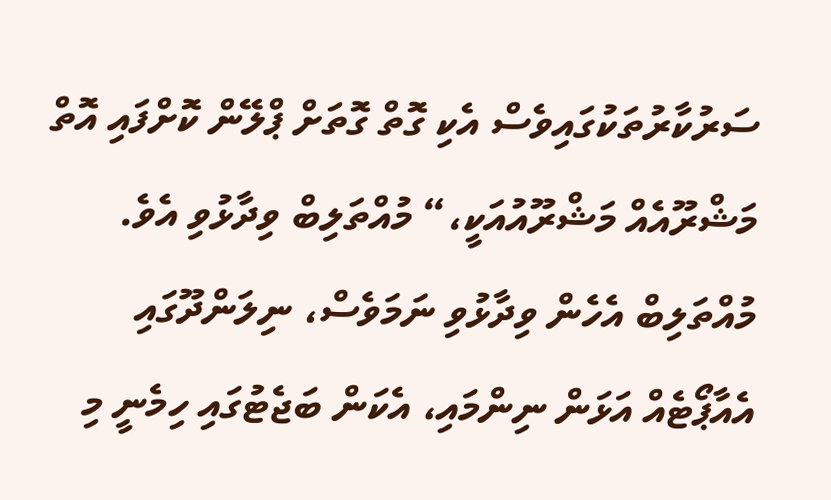ސަރުކާރުތަކުގައިވެސް އެކި ގޮތް ގޮތަށް ޕްލޭން ކޮށްފައި އޮތް މަޝްރޫއެއް މަޝްރޫއުއަކީ،“ މުއްތަލިބް ވިދާޅުވި އެވެ.
މުއްތަލިބް އެހެން ވިދާޅުވި ނަމަވެސް، ނިލަންދޫގައި އެއާޕޯޓެއް އަޅަން ނިންމައި، އެކަން ބަޖެޓުގައި ހިމެނީ މި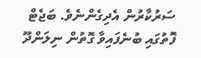ސަރުކާރުން އެދިގެންނެވެ. ބަޖެޓް ފޮތުގައި ބުނެފައިވާ ގޮތުން ނިލަންދޫ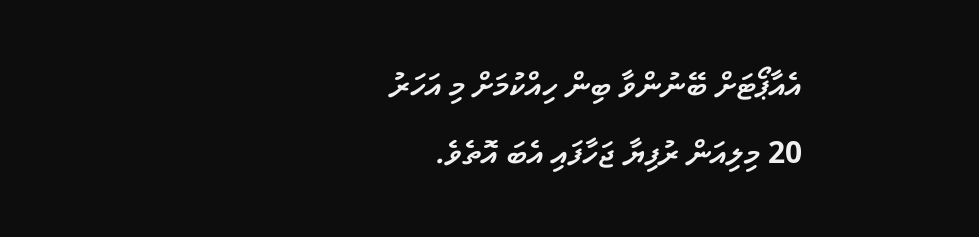އެއާޕޯޓަށް ބޭނުންވާ ބިން ހިއްކުމަށް މި އަހަރު 20 މިލިއަން ރުފިޔާ ޖަހާފައި އެބަ އޮތެވެ.